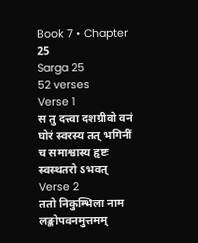Book 7 • Chapter 25
Sarga 25
52 verses
Verse 1
स तु दत्त्वा दशग्रीवो वनं घोरं स्वरस्य तत् भगिनीं च समाश्वास्य हृष्टः स्वस्थतरो ऽभवत्
Verse 2
ततो निकुम्भिला नाम लङ्कोपवनमुत्तमम्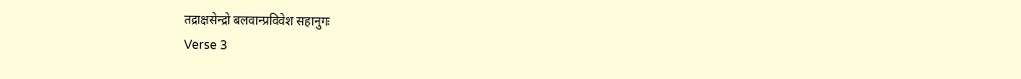तद्राक्षसेन्द्रो बलवान्प्रविवेश सहानुगः
Verse 3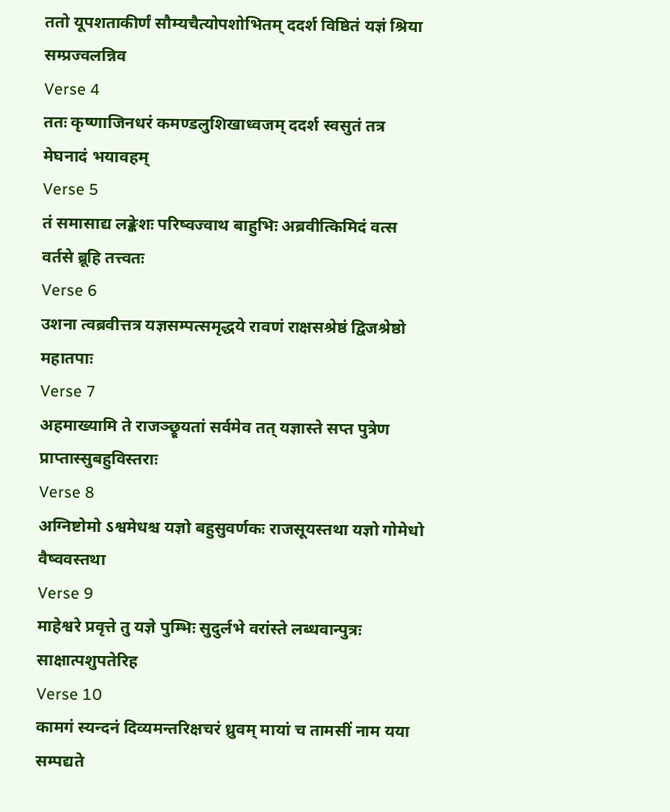ततो यूपशताकीर्णं सौम्यचैत्योपशोभितम् ददर्श विष्ठितं यज्ञं श्रिया सम्प्रज्वलन्निव
Verse 4
ततः कृष्णाजिनधरं कमण्डलुशिखाध्वजम् ददर्श स्वसुतं तत्र मेघनादं भयावहम्
Verse 5
तं समासाद्य लङ्केशः परिष्वज्वाथ बाहुभिः अब्रवीत्किमिदं वत्स वर्तसे ब्रूहि तत्त्वतः
Verse 6
उशना त्वब्रवीत्तत्र यज्ञसम्पत्समृद्धये रावणं राक्षसश्रेष्ठं द्विजश्रेष्ठो महातपाः
Verse 7
अहमाख्यामि ते राजञ्छ्रूयतां सर्वमेव तत् यज्ञास्ते सप्त पुत्रेण प्राप्तास्सुबहुविस्तराः
Verse 8
अग्निष्टोमो ऽश्वमेधश्च यज्ञो बहुसुवर्णकः राजसूयस्तथा यज्ञो गोमेधो वैष्ववस्तथा
Verse 9
माहेश्वरे प्रवृत्ते तु यज्ञे पुम्भिः सुदुर्लभे वरांस्ते लब्धवान्पुत्रः साक्षात्पशुपतेरिह
Verse 10
कामगं स्यन्दनं दिव्यमन्तरिक्षचरं ध्रुवम् मायां च तामसीं नाम यया सम्पद्यते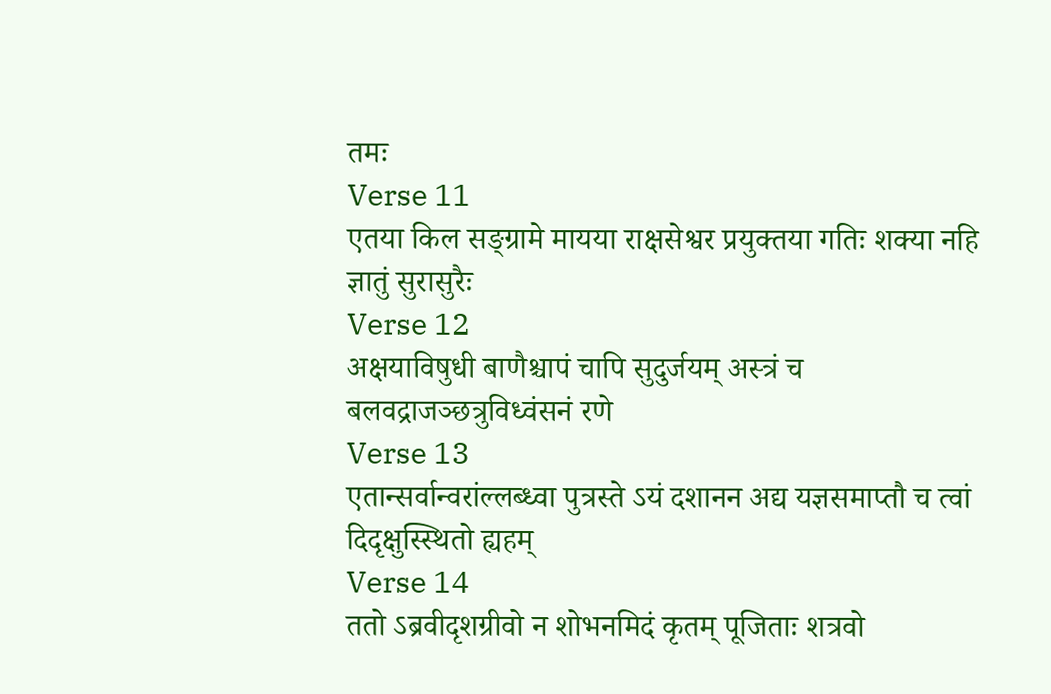तमः
Verse 11
एतया किल सङ्ग्रामे मायया राक्षसेश्वर प्रयुक्तया गतिः शक्या नहि ज्ञातुं सुरासुरैः
Verse 12
अक्षयाविषुधी बाणैश्चापं चापि सुदुर्जयम् अस्त्रं च बलवद्राजञ्छत्रुविध्वंसनं रणे
Verse 13
एतान्सर्वान्वरांल्लब्ध्वा पुत्रस्ते ऽयं दशानन अद्य यज्ञसमाप्तौ च त्वां दिदृक्षुस्स्थितो ह्यहम्
Verse 14
ततो ऽब्रवीदृशग्रीवो न शोभनमिदं कृतम् पूजिताः शत्रवो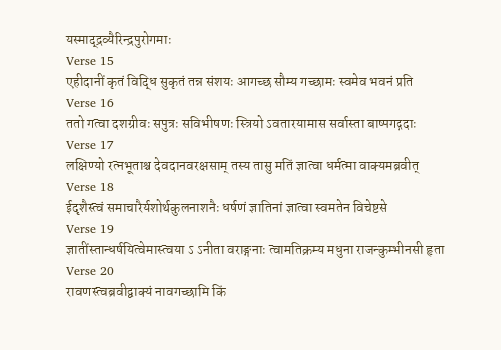यस्माद्द्रव्यैरिन्द्रपुरोगमाः
Verse 15
एहीदानीं कृतं विद्धि सुकृतं तन्न संशयः आगच्छ सौम्य गच्छामः स्वमेव भवनं प्रति
Verse 16
ततो गत्वा दशग्रीवः सपुत्रः सविभीषणः स्त्रियो ऽवतारयामास सर्वास्ता बाष्पगद्गदाः
Verse 17
लक्षिण्यो रत्नभूताश्च देवदानवरक्षसाम् तस्य तासु मतिं ज्ञात्वा धर्मत्मा वाक्यमब्रवीत्
Verse 18
ईदृशैस्त्वं समाचारैर्यशोर्थकुलनाशनैः धर्षणं ज्ञातिनां ज्ञात्वा स्वमतेन विचेष्टसे
Verse 19
ज्ञातींस्तान्धर्षयित्वेमास्त्वया ऽ ऽनीता वराङ्गनाः त्वामतिक्रम्य मधुना राजन्कुम्भीनसी हृता
Verse 20
रावणस्त्वब्रवीद्वाक्यं नावगच्छामि किं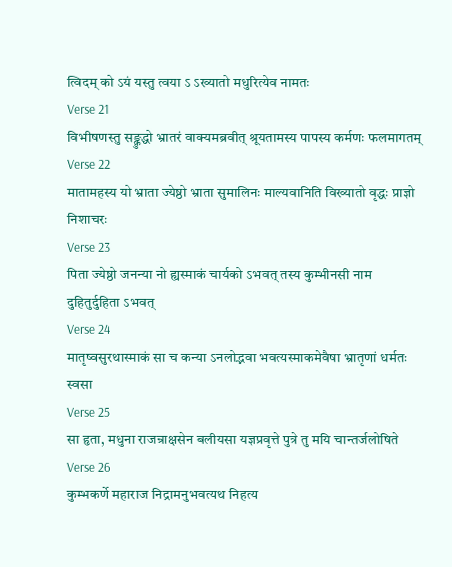त्विदम् को ऽयं यस्तु त्वया ऽ ऽख्यातो मधुरित्येव नामतः
Verse 21
विभीषणस्तु सङ्क्रुद्धो भ्रातरं वाक्यमब्रवीत् श्रूयतामस्य पापस्य कर्मणः फलमागतम्
Verse 22
मातामहस्य यो भ्राता ज्येष्ठो भ्राता सुमालिनः माल्यवानिति विख्यातो वृद्धः प्राज्ञो निशाचरः
Verse 23
पिता ज्येष्ठो जनन्या नो ह्यस्माकं चार्यको ऽभवत् तस्य कुम्भीनसी नाम दुहितुर्दुहिता ऽभवत्
Verse 24
मातृष्वसुरथास्माकं सा च कन्या ऽनलोद्भवा भवत्यस्माकमेवैषा भ्रातृणां धर्मतः स्वसा
Verse 25
सा हृता, मधुना राजन्राक्षसेन बलीयसा यज्ञप्रवृत्ते पुत्रे तु मयि चान्तर्जलोषिते
Verse 26
कुम्भकर्णे महाराज निद्रामनुभवत्यथ निहत्य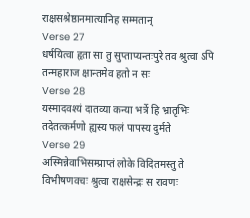राक्षसश्रेष्ठानमात्यानिह सम्मतान्
Verse 27
धर्षयित्वा हृता सा तु सुप्ताप्यन्तःपुरे तव श्रुत्वा ऽपि तन्महाराज क्षान्तमेव हतो न सः
Verse 28
यस्मादवश्यं दातव्या कन्या भर्त्रे हि भ्रातृभिः तदेतत्कर्मणो ह्यस्य फलं पापस्य दुर्मते
Verse 29
अस्मिन्नेवाभिसम्प्राप्तं लोके विदितमस्तु ते विभीषणवचः श्रुत्वा राक्षसेन्द्रः स रावणः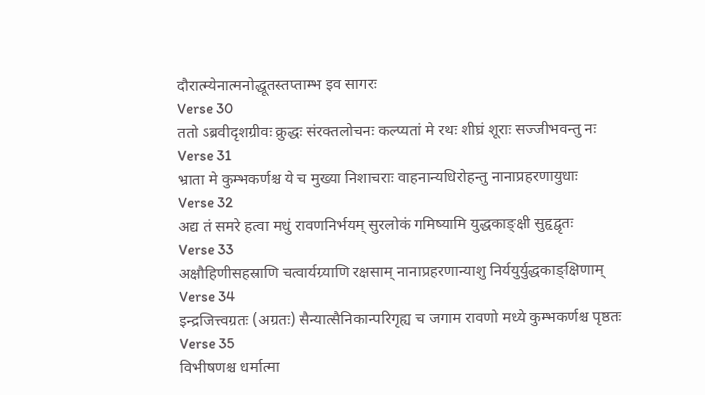दौरात्म्येनात्मनोद्धूतस्तप्ताम्भ इव सागरः
Verse 30
ततो ऽब्रवीदृशग्रीवः क्रुद्धः संरक्तलोचनः कल्प्यतां मे रथः शीघ्रं शूराः सज्जीभवन्तु नः
Verse 31
भ्राता मे कुम्भकर्णश्च ये च मुख्या निशाचराः वाहनान्यधिरोहन्तु नानाप्रहरणायुधाः
Verse 32
अद्य तं समरे हत्वा मधुं रावणनिर्भयम् सुरलोकं गमिष्यामि युद्धकाङ्क्षी सुहृद्वृतः
Verse 33
अक्षौहिणीसहस्राणि चत्वार्यग्र्याणि रक्षसाम् नानाप्रहरणान्याशु निर्ययुर्युद्धकाङ्क्षिणाम्
Verse 34
इन्द्रजित्त्वग्रतः (अग्रतः) सैन्यात्सैनिकान्परिगृह्य च जगाम रावणो मध्ये कुम्भकर्णश्च पृष्ठतः
Verse 35
विभीषणश्च धर्मात्मा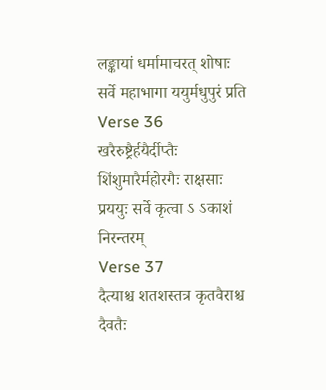लङ्कायां धर्मामाचरत् शोषाः सर्वे महाभागा ययुर्मधुपुरं प्रति
Verse 36
खरैरुष्ट्रैर्हयैर्दीप्तैः शिंशुमारैर्महोरगैः राक्षसाः प्रययुः सर्वे कृत्वा ऽ ऽकाशं निरन्तरम्
Verse 37
दैत्याश्च शतशस्तत्र कृतवैराश्च दैवतैः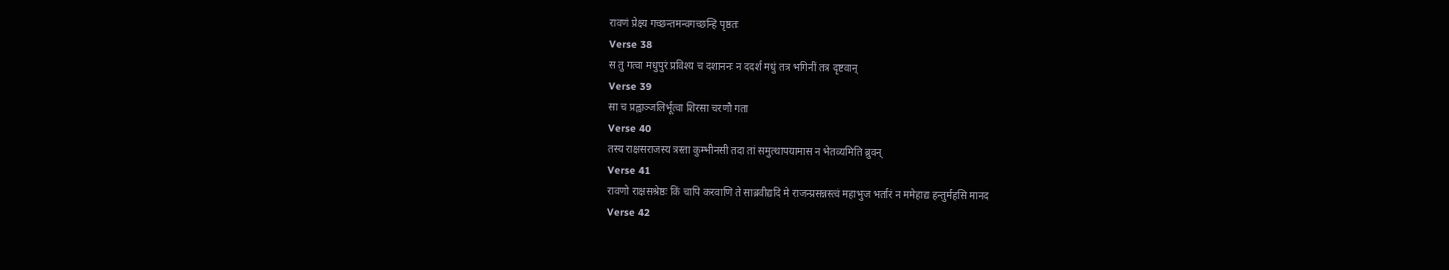रावणं प्रेक्ष्य गच्छन्तमन्वगच्छन्हि पृष्ठतः
Verse 38
स तु गत्वा मधुपुरं प्रविश्य च दशाननः न ददर्श मधुं तत्र भगिनीं तत्र दृष्टवान्
Verse 39
सा च प्रह्वाञ्जलिर्भूत्वा शिरसा चरणौ गता
Verse 40
तस्य राक्षसराजस्य त्रस्ता कुम्भीनसी तदा तां समुत्थापयामास न भेतव्यमिति ब्रुवन्
Verse 41
रावणो राक्षसश्रेष्ठः किं चापि करवाणि ते साब्रवीद्यदि मे राजन्प्रसन्नस्त्वं महाभुज भर्तारं न ममेहाद्य हन्तुर्महसि मानद
Verse 42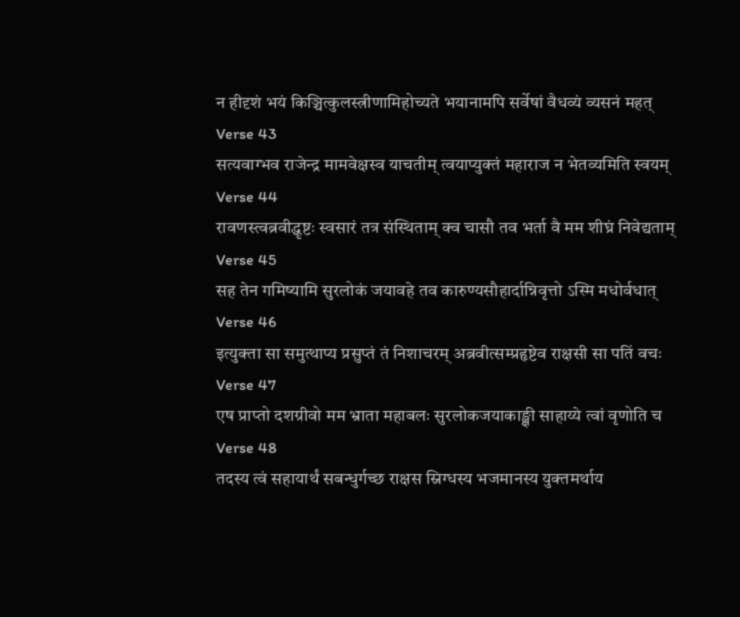न हीदृशं भयं किञ्चित्कुलस्त्रीणामिहोच्यते भयानामपि सर्वेषां वैधव्यं व्यसनं महत्
Verse 43
सत्यवाग्भव राजेन्द्र मामवेक्षस्व याचतीम् त्वयाप्युक्तं महाराज न भेतव्यमिति स्वयम्
Verse 44
रावणस्त्वब्रवीद्धृष्टः स्वसारं तत्र संस्थिताम् क्व चासौ तव भर्ता वै मम शीघ्रं निवेद्यताम्
Verse 45
सह तेन गमिष्यामि सुरलोकं जयावहे तव कारुण्यसौहार्दान्निवृत्तो ऽस्मि मधोर्वधात्
Verse 46
इत्युक्ता सा समुत्थाप्य प्रसुप्तं तं निशाचरम् अब्रवीत्सम्प्रहृष्टेव राक्षसी सा पतिं वचः
Verse 47
एष प्राप्तो दशग्रीवो मम भ्राता महाबलः सुरलोकजयाकाङ्क्षी साहाय्ये त्वां वृणोति च
Verse 48
तदस्य त्वं सहायार्थं सबन्धुर्गच्छ राक्षस स्निग्धस्य भजमानस्य युक्तमर्थाय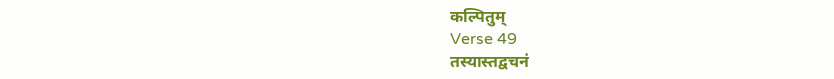कल्पितुम्
Verse 49
तस्यास्तद्वचनं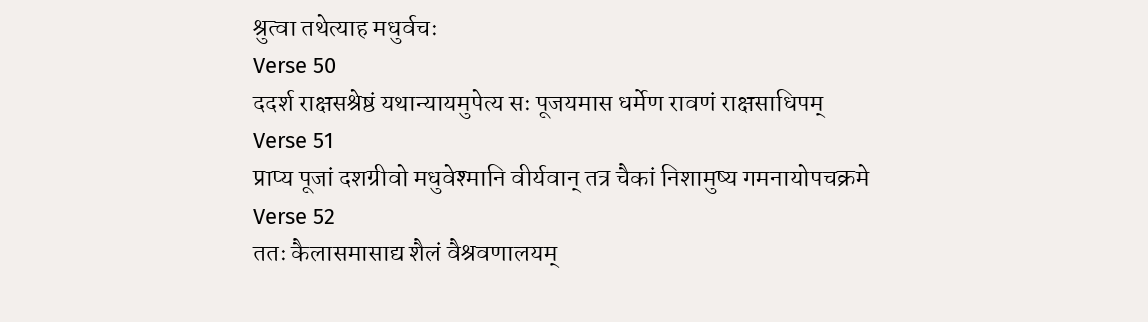श्रुत्वा तथेत्याह मधुर्वचः
Verse 50
ददर्श राक्षसश्रेष्ठं यथान्यायमुपेत्य सः पूजयमास धर्मेण रावणं राक्षसाधिपम्
Verse 51
प्राप्य पूजां दशग्रीवो मधुवेश्मानि वीर्यवान् तत्र चैकां निशामुष्य गमनायोपचक्रमे
Verse 52
ततः कैलासमासाद्य शैलं वैश्रवणालयम्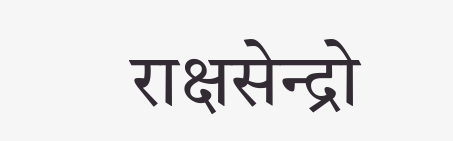राक्षसेन्द्रो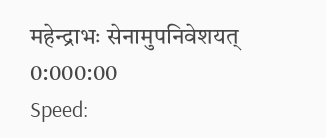महेन्द्राभः सेनामुपनिवेशयत्
0:000:00
Speed: